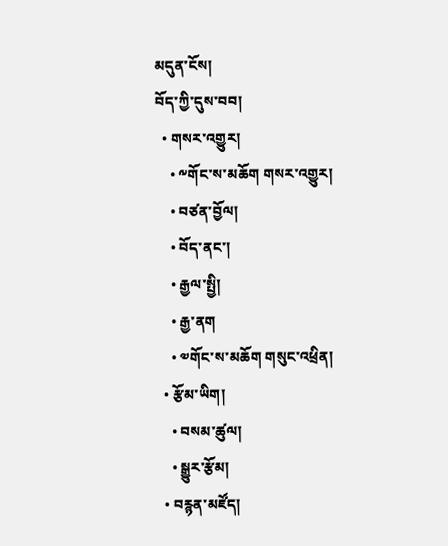མདུན་ངོས།
བོད་ཀྱི་དུས་བབ།
  • གསར་འགྱུར།
    • ༸གོང་ས་མཆོག གསར་འགྱུར།
    • བཙན་བྱོལ།
    • བོད་ནང་།
    • རྒྱལ་སྤྱི།
    • རྒྱ་ནག
    • ༧གོང་ས་མཆོག གསུང་འཕྲིན།
  • རྩོམ་ཡིག།
    • བསམ་ཚུལ།
    • སྒྱུར་རྩོམ།
  • བརྙན་མཛོད།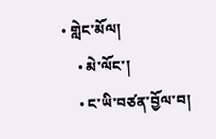• གླེང་མོལ།
    • མེ་ལོང་།
    • ང་ཡི་བཙན་བྱོལ་བ།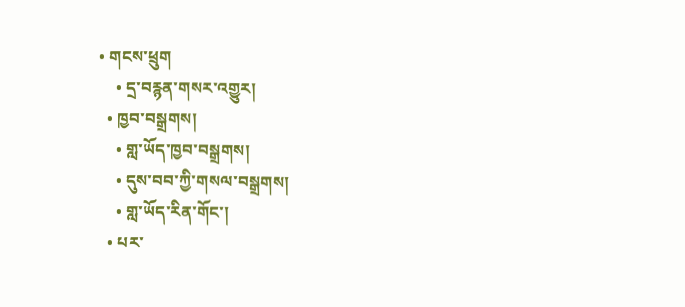• གངས་ཕྲུག
    • དྲ་བརྙན་གསར་འགྱུར།
  • ཁྱབ་བསྒྲགས།
    • གླ་ཡོད་ཁྱབ་བསྒྲགས།
    • དུས་བབ་ཀྱི་གསལ་བསྒྲགས།
    • གླ་ཡོད་རིན་གོང་།
  • པར་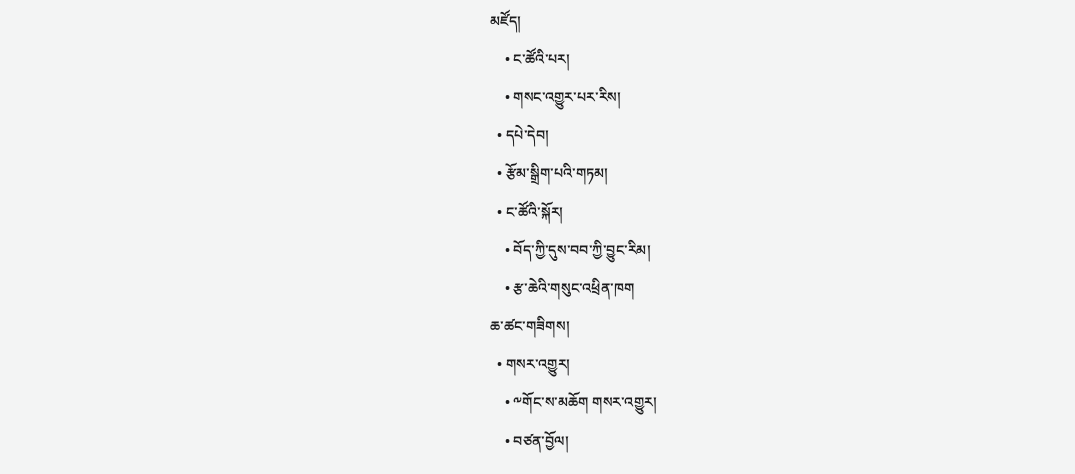མཛོད།
    • ང་ཚོའི་པར།
    • གསང་འགྱུར་པར་རིས།
  • དཔེ་དེབ།
  • རྩོམ་སྒྲིག་པའི་གཏམ།
  • ང་ཚོའི་སྐོར།
    • བོད་ཀྱི་དུས་བབ་ཀྱི་བྱུང་རིམ།
    • རྩ་ཆེའི་གསུང་འཕྲིན་ཁག
ཆ་ཚང་གཟིགས།
  • གསར་འགྱུར།
    • ༸གོང་ས་མཆོག གསར་འགྱུར།
    • བཙན་བྱོལ།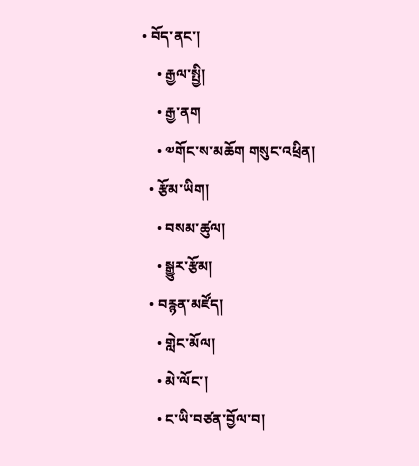• བོད་ནང་།
    • རྒྱལ་སྤྱི།
    • རྒྱ་ནག
    • ༧གོང་ས་མཆོག གསུང་འཕྲིན།
  • རྩོམ་ཡིག།
    • བསམ་ཚུལ།
    • སྒྱུར་རྩོམ།
  • བརྙན་མཛོད།
    • གླེང་མོལ།
    • མེ་ལོང་།
    • ང་ཡི་བཙན་བྱོལ་བ།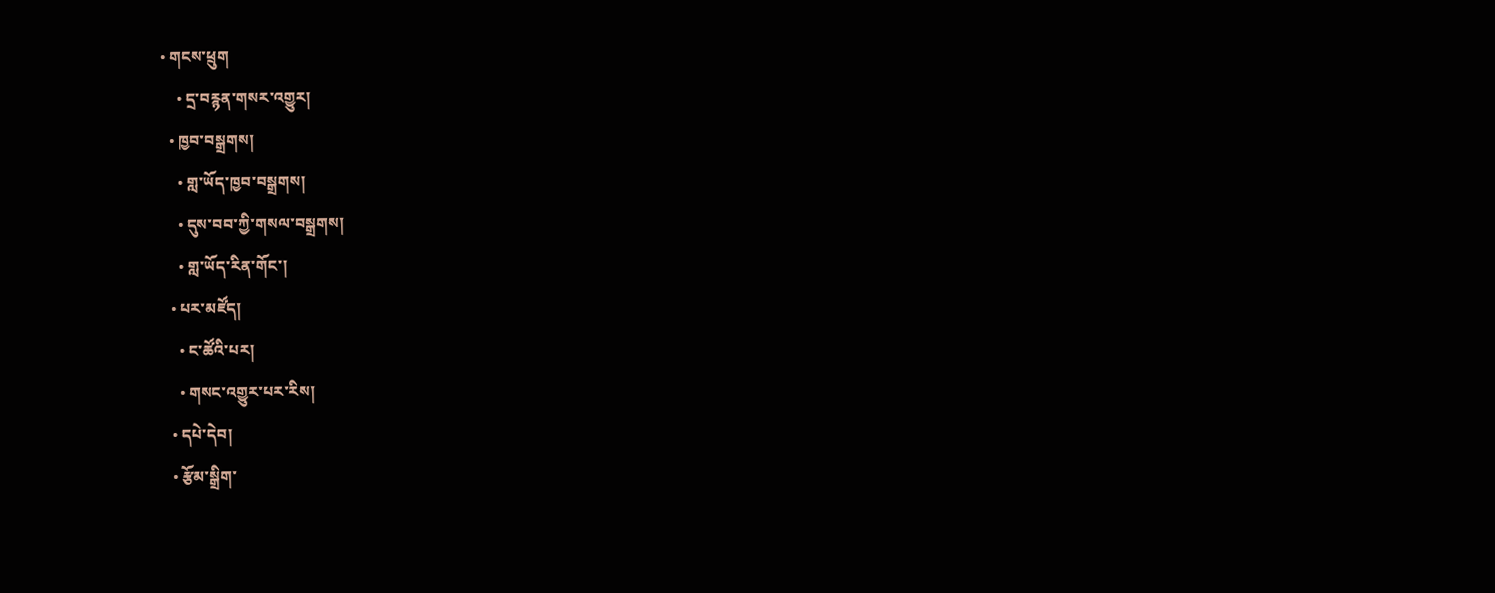• གངས་ཕྲུག
    • དྲ་བརྙན་གསར་འགྱུར།
  • ཁྱབ་བསྒྲགས།
    • གླ་ཡོད་ཁྱབ་བསྒྲགས།
    • དུས་བབ་ཀྱི་གསལ་བསྒྲགས།
    • གླ་ཡོད་རིན་གོང་།
  • པར་མཛོད།
    • ང་ཚོའི་པར།
    • གསང་འགྱུར་པར་རིས།
  • དཔེ་དེབ།
  • རྩོམ་སྒྲིག་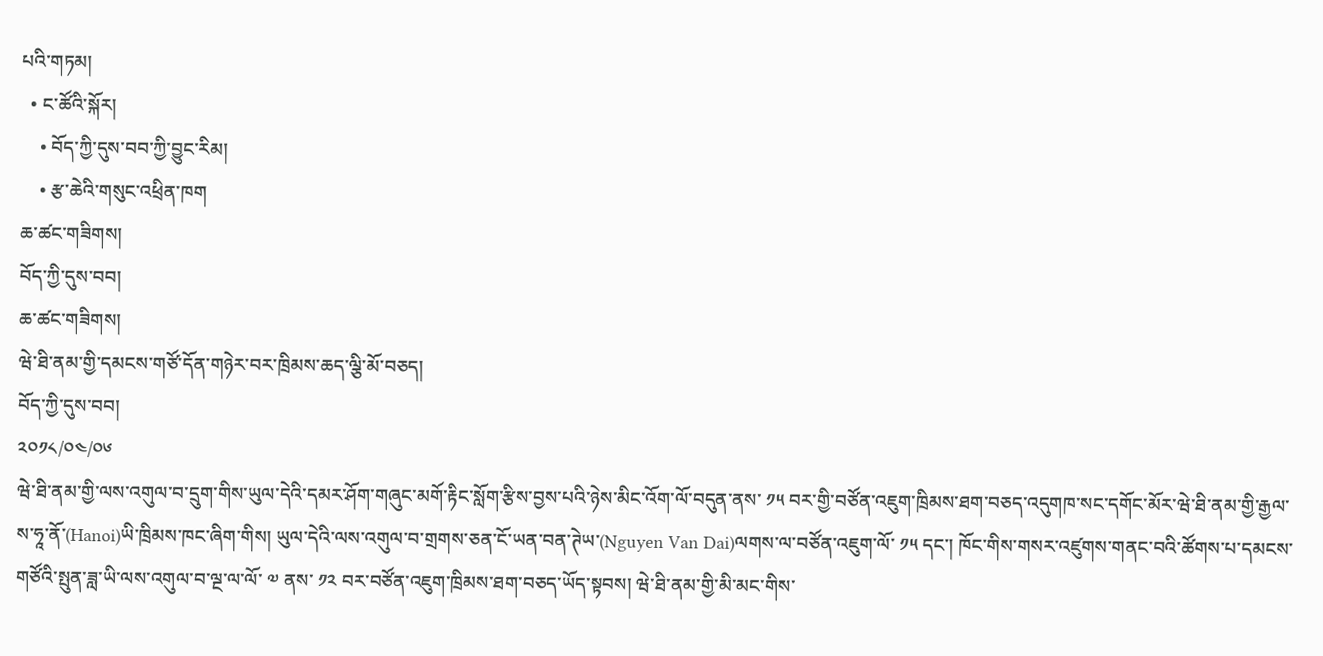པའི་གཏམ།
  • ང་ཚོའི་སྐོར།
    • བོད་ཀྱི་དུས་བབ་ཀྱི་བྱུང་རིམ།
    • རྩ་ཆེའི་གསུང་འཕྲིན་ཁག
ཆ་ཚང་གཟིགས།
བོད་ཀྱི་དུས་བབ།
ཆ་ཚང་གཟིགས།
ཝེ་ཐི་ནམ་གྱི་དམངས་གཙོ་དོན་གཉེར་བར་ཁྲིམས་ཆད་ལྕི་མོ་བཅད།
བོད་ཀྱི་དུས་བབ།
༢༠༡༨/༠༤/༠༦
ཝེ་ཐི་ནམ་གྱི་ལས་འགུལ་བ་དྲུག་གིས་ཡུལ་དེའི་དམར་ཤོག་གཞུང་མགོ་རྟིང་སློག་རྩིས་བྱས་པའི་ཉེས་མིང་འོག་ལོ་བདུན་ནས་ ༡༥ བར་གྱི་བཙོན་འཇུག་ཁྲིམས་ཐག་བཅད་འདུགཁ་སང་དགོང་མོར་ཝེ་ཐི་ནམ་གྱི་རྒྱལ་ས་ཧཱ་ནོ་(Hanoi)ཡི་ཁྲིམས་ཁང་ཞིག་གིས། ཡུལ་དེའི་ལས་འགུལ་བ་གྲགས་ཅན་ངོ་ཡན་བན་ཊེཡ་(Nguyen Van Dai)ལགས་ལ་བཙོན་འཇུག་ལོ་ ༡༥ དང་། ཁོང་གིས་གསར་འཛུགས་གནང་བའི་ཚོགས་པ་དམངས་གཙོའི་སྤུན་ཟླ་ཡི་ལས་འགུལ་བ་ལྔ་ལ་ལོ་ ༧ ནས་ ༡༢ བར་བཙོན་འཇུག་ཁྲིམས་ཐག་བཅད་ཡོད་སྟབས། ཝེ་ཐི་ནམ་གྱི་མི་མང་གིས་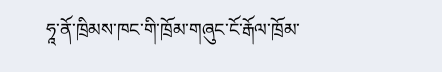ཧཱ་ནོ་ཁྲིམས་ཁང་གི་ཁྲོམ་གཞུང་ངོ་རྒོལ་ཁྲོམ་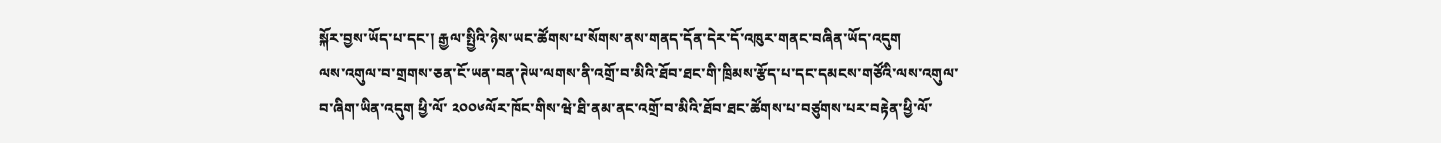སྐོར་བྱས་ཡོད་པ་དང་། རྒྱལ་སྤྱིའི་ཉེས་ཡང་ཚོགས་པ་སོགས་ནས་གནད་དོན་དེར་དོ་འཁུར་གནང་བཞིན་ཡོད་འདུག
ལས་འགུལ་བ་གྲགས་ཅན་ངོ་ཡན་བན་ཊེཡ་ལགས་ནི་འགྲོ་བ་མིའི་ཐོབ་ཐང་གི་ཁྲིམས་རྩོད་པ་དང་དམངས་གཙོའི་ལས་འགུལ་བ་ཞིག་ཡིན་འདུག ཕྱི་ལོ་ ༢༠༠༦ལོར་ཁོང་གིས་ཝེ་ཐི་ནམ་ནང་འགྲོ་བ་མིའི་ཐོབ་ཐང་ཚོགས་པ་བཙུགས་པར་བརྟེན་ཕྱི་ལོ་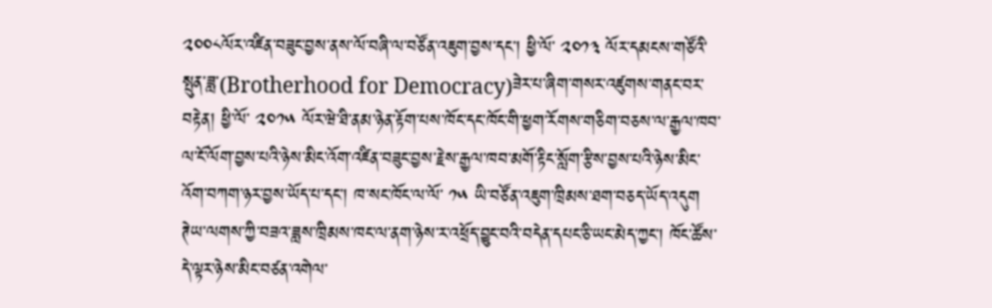༢༠༠༨ལོར་འཛིན་བཟུང་བྱས་ནས་ལོ་བཞི་ལ་བཙོན་འཇུག་བྱས་དང་། ཕྱི་ལོ་ ༢༠༡༣ ལོར་དམངས་གཙོའི་སྤུན་ཟླ་(Brotherhood for Democracy)ཟེར་པ་ཞིག་གསར་འཛུགས་གནང་བར་བརྟེན། ཕྱི་ལོ་ ༢༠༡༥ ལོར་ཝེ་ཐི་ནམ་ཉེན་རྟོག་པས་ཁོང་དང་ཁོང་གི་ཕྱག་རོགས་གཅིག་བཅས་ལ་རྒྱལ་ཁབ་ལ་ངོ་ལོག་བྱས་པའི་ཉེས་མིང་འོག་འཛིན་བཟུང་བྱས་རྗེས་རྒྱལ་ཁབ་མགོ་རྟིང་སློག་རྩིས་བྱས་པའི་ཉེས་མིང་འོག་བཀག་ཉར་བྱས་ཡོད་པ་དང་། ཁ་སང་ཁོང་ལ་ལོ་ ༡༥ ཡི་བཙོན་འཇུག་ཁྲིམས་ཐག་བཅད་ཡོད་འདུག
ཊེཡ་ལགས་ཀྱི་བཟའ་ཟླས་ཁྲིམས་ཁང་ལ་ནག་ཉེས་ར་འཕྲོད་བྱུང་བའི་བདེན་དཔང་ཅི་ཡང་མེད་ཀྱང་། ཁོང་ཚོས་དེ་ལྟར་ཉེས་མིང་བཙན་འགེལ་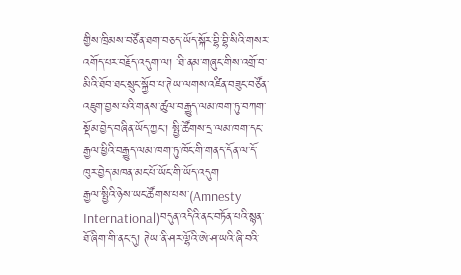གྱིས་ཁྲིམས་བཙོན་ཐག་བཅད་ཡོད་སྐོར་བྷི་བྷི་སིའི་གསར་འགོད་པར་བརྗོད་འདུག་ལ། ་ཐི་ནམ་གཞུང་གིས་འགྲོ་བ་མིའི་ཐོབ་ཐང་སྲུང་སྐྱོབ་པ་ཊེཡ་ལགས་འཛིན་བཟུང་བཙོན་འཇུག་བྱས་པའི་གནས་ཚུལ་བརྒྱུད་ལམ་ཁག་ཏུ་བཀག་སྡོམ་བྱེད་བཞིན་ཡོད་ཀྱང་། སྤྱི་ཚོགས་དྲ་ལམ་ཁག་དང་རྒྱལ་ཕྱིའི་བརྒྱུད་ལམ་ཁག་ཏུ་ཁོང་གི་གནད་དོན་ལ་དོ་ཁུར་བྱེད་མཁན་མང་པོ་ཡོང་གི་ཡོད་འདུག
རྒྱལ་སྤྱིའི་ཉེས་ཡང་ཚོགས་པས་(Amnesty International)བདུན་འདིའི་ནང་བཏོན་པའི་སྙན་ཐོ་ཞིག་གི་ནང་དུ། ཊེཡ་ནི་ཤར་ལྷོའི་ཨེ་ཤ་ཡའི་ཞི་བའི་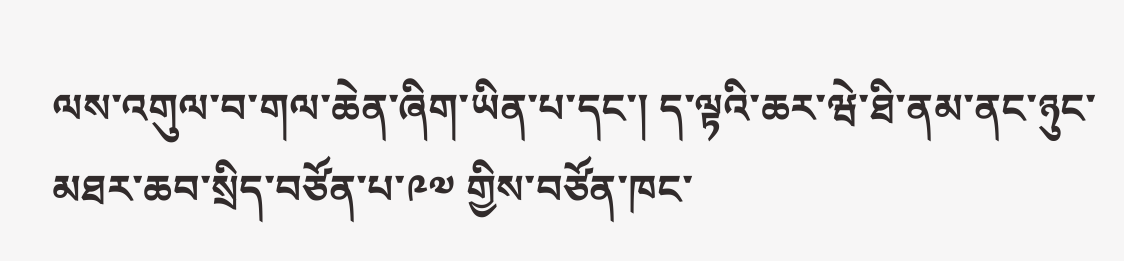ལས་འགུལ་བ་གལ་ཆེན་ཞིག་ཡིན་པ་དང་། ད་ལྟའི་ཆར་ཝེ་ཐི་ནམ་ནང་ཉུང་མཐར་ཆབ་སྲིད་བཙོན་པ་༩༧ གྱིས་བཙོན་ཁང་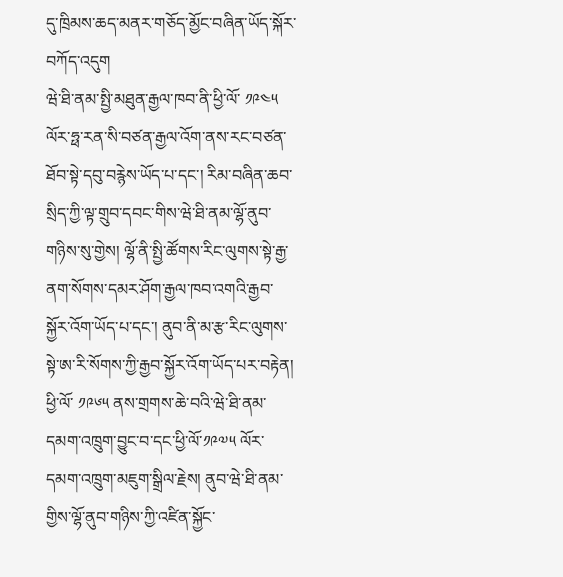དུ་ཁྲིམས་ཆད་མནར་གཅོད་མྱོང་བཞིན་ཡོད་སྐོར་བཀོད་འདུག
ཝེ་ཐི་ནམ་སྤྱི་མཐུན་རྒྱལ་ཁབ་ནི་ཕྱི་ལོ་ ༡༩༤༥ ལོར་ཧྥ་རན་སི་བཙན་རྒྱལ་འོག་ནས་རང་བཙན་ཐོབ་སྟེ་དབུ་བརྙེས་ཡོད་པ་དང་། རིམ་བཞིན་ཆབ་སྲིད་ཀྱི་ལྟ་གྲུབ་དབང་གིས་ཝེ་ཐི་ནམ་ལྷོ་ནུབ་གཉིས་སུ་གྱེས། ལྷོ་ནི་སྤྱི་ཚོགས་རིང་ལུགས་སྟེ་རྒྱ་ནག་སོགས་དམར་ཤོག་རྒྱལ་ཁབ་འགའི་རྒྱབ་སྐྱོར་འོག་ཡོད་པ་དང་། ནུབ་ནི་མ་རྩ་རིང་ལུགས་སྟེ་ཨ་རི་སོགས་ཀྱི་རྒྱབ་སྐྱོར་འོག་ཡོད་པར་བརྟེན། ཕྱི་ལོ་ ༡༩༦༥ ནས་གྲགས་ཆེ་བའི་ཝེ་ཐི་ནམ་དམག་འཁྲུག་བྱུང་བ་དང་ཕྱི་ལོ་༡༩༧༥ ལོར་དམག་འཁྲུག་མཇུག་སྒྲིལ་རྗེས། ནུབ་ཝེ་ཐི་ནམ་གྱིས་ལྷོ་ནུབ་གཉིས་ཀྱི་འཛིན་སྐྱོང་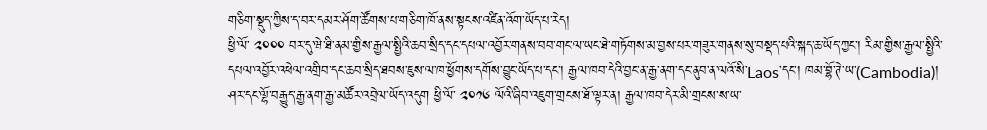གཅིག་སྡུད་ཀྱིས་ད་བར་དམར་ཤོག་ཚོགས་པ་གཅིག་ཁོ་ནས་སྟངས་འཛིན་འོག་ཡོད་པ་རེད།
ཕྱི་ལོ་ ༢༠༠༠ བར་དུ་ཝེ་ཐི་ནམ་གྱིས་རྒྱལ་སྤྱིའི་ཆབ་སྲིད་དང་དཔལ་འབྱོར་གནས་བབ་གང་ལ་ཡང་ཐེ་གཏོགས་མ་བྱས་པར་གཟུར་གནས་སུ་བསྡད་པའི་སྐད་ཆ་ཡོད་ཀྱང་། རིམ་གྱིས་རྒྱལ་སྤྱིའི་དཔལ་འབྱོར་འཕེལ་འགྲིབ་དང་ཆབ་སྲིད་ཐབས་ཇུས་ལ་ཁ་ཕྱོགས་དགོས་བྱུང་ཡོད་པ་དང་། རྒྱལ་ཁབ་དེའི་བྱང་ན་རྒྱ་ནག་དང་ནུབ་ན་ལའོ་སི་Laos་དང་། ཁམ་བྷོ་ཊེ་ཡ་(Cambodia)།  ཤར་དང་ལྷོ་བརྒྱུད་རྒྱ་ནག་རྒྱ་མཚོར་འབྲེལ་ཡོད་འདུག ཕྱི་ལོ་ ༢༠༡༦ ལོའི་ཞིབ་འཇུག་གྲངས་ཐོ་ལྟར་ན། རྒྱལ་ཁབ་དེར་མི་གྲངས་ས་ཡ་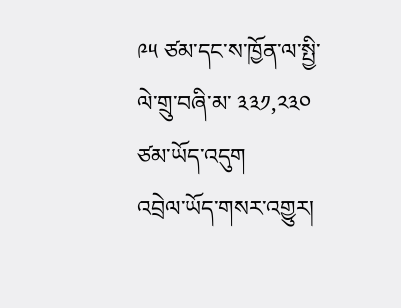༩༥ ཙམ་དང་ས་ཁྱོན་ལ་སྤྱི་ལེ་གྲུ་བཞི་མ་ ༣༣༡,༢༣༠ ཙམ་ཡོད་འདུག
འབྲེལ་ཡོད་གསར་འགྱུར།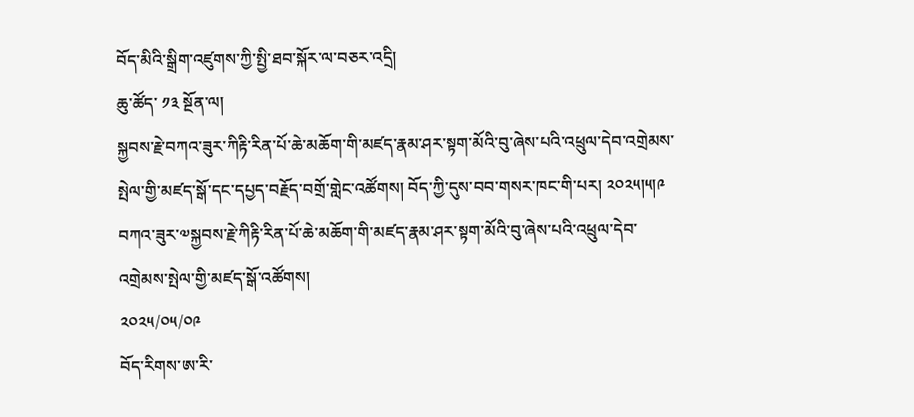བོད་མིའི་སྒྲིག་འཛུགས་ཀྱི་སྤྱི་ཐབ་སྐོར་ལ་བཅར་འདྲི།
ཆུ་ཚོད་ ༡༣ སྔོན་ལ།
སྐྱབས་རྗེ་བཀའ་ཟུར་ཀིརྟི་རིན་པོ་ཆེ་མཆོག་གི་མཛད་རྣམ་ཤར་སྟག་མོའི་བུ་ཞེས་པའི་འཕྲུལ་དེབ་འགྲེམས་སྤེལ་གྱི་མཛད་སྒོ་དང་དཔྱད་བརྗོད་བགྲོ་གླེང་འཚོགས། བོད་ཀྱི་དུས་བབ་གསར་ཁང་གི་པར། ༢༠༢༥།༥།༩
བཀའ་ཟུར་༧སྐྱབས་རྗེ་ཀིརྟི་རིན་པོ་ཆེ་མཆོག་གི་མཛད་རྣམ་ཤར་སྟག་མོའི་བུ་ཞེས་པའི་འཕྲུལ་དེབ་འགྲེམས་སྤེལ་གྱི་མཛད་སྒོ་འཚོགས།
༢༠༢༥/༠༥/༠༩
བོད་རིགས་ཨ་རི་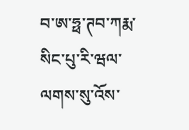བ་ཨ་ཧྥ་ཊབ་ཀརྨ་སིང་པུ་རི་ཝལ་ལགས་སུ་འོས་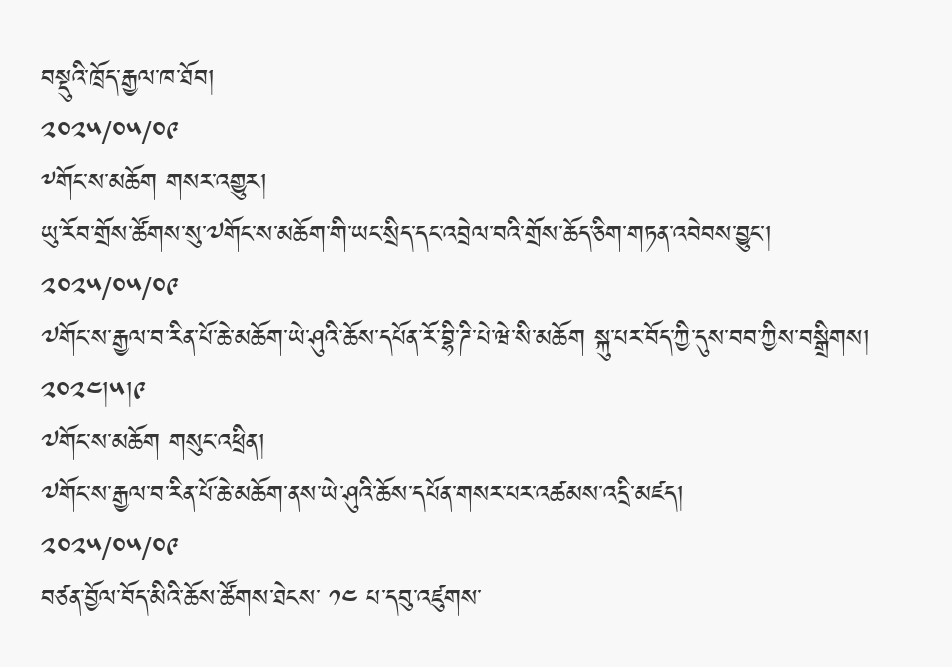བསྡུའི་ཁྲོད་རྒྱལ་ཁ་ཐོབ།
༢༠༢༥/༠༥/༠༩
༸གོང་ས་མཆོག གསར་འགྱུར།
ཡུ་རོབ་གྲོས་ཚོགས་སུ་༧གོང་ས་མཆོག་གི་ཡང་སྲིད་དང་འབྲེལ་བའི་གྲོས་ཆོད་ཅིག་གཏན་འབེབས་བྱུང་།
༢༠༢༥/༠༥/༠༩
༧གོང་ས་རྒྱལ་བ་རིན་པོ་ཆེ་མཆོག་ཡེ་ཤུའི་ཆོས་དཔོན་རོ་བྷི་ཌི་པེ་ཝེ་སི་མཆོག སྐུ་པར་བོད་ཀྱི་དུས་བབ་ཀྱིས་བསྒྲིགས། ༢༠༢༤།༥།༩
༧གོང་ས་མཆོག གསུང་འཕྲིན།
༧གོང་ས་རྒྱལ་བ་རིན་པོ་ཆེ་མཆོག་ནས་ཡེ་ཤུའི་ཆོས་དཔོན་གསར་པར་འཚམས་འདྲི་མཛད།
༢༠༢༥/༠༥/༠༩
བཙན་བྱོལ་བོད་མིའི་ཆོས་ཚོགས་ཐེངས་ ༡༤ པ་དབུ་འཛུགས་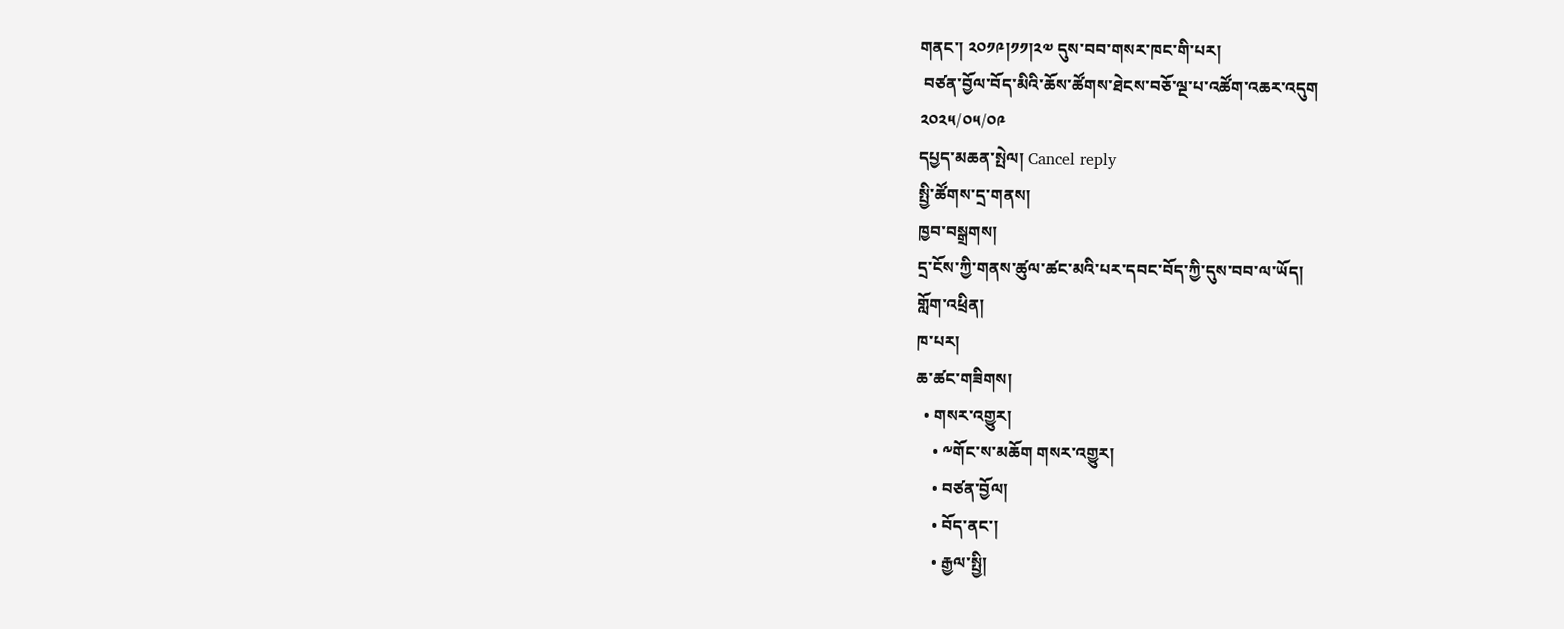གནང་། ༢༠༡༩།༡༡།༢༧ དུས་བབ་གསར་ཁང་གི་པར།
 བཙན་བྱོལ་བོད་མིའི་ཆོས་ཚོགས་ཐེངས་བཅོ་ལྔ་པ་འཚོག་འཆར་འདུག
༢༠༢༥/༠༥/༠༩
དཔྱད་མཆན་སྤེལ། Cancel reply
སྤྱི་ཚོགས་དྲ་གནས།
ཁྱབ་བསྒྲགས།
དྲ་ངོས་ཀྱི་གནས་ཚུལ་ཚང་མའི་པར་དབང་བོད་ཀྱི་དུས་བབ་ལ་ཡོད།
གློག་འཕྲིན།
ཁ་པར།
ཆ་ཚང་གཟིགས།
  • གསར་འགྱུར།
    • ༸གོང་ས་མཆོག གསར་འགྱུར།
    • བཙན་བྱོལ།
    • བོད་ནང་།
    • རྒྱལ་སྤྱི།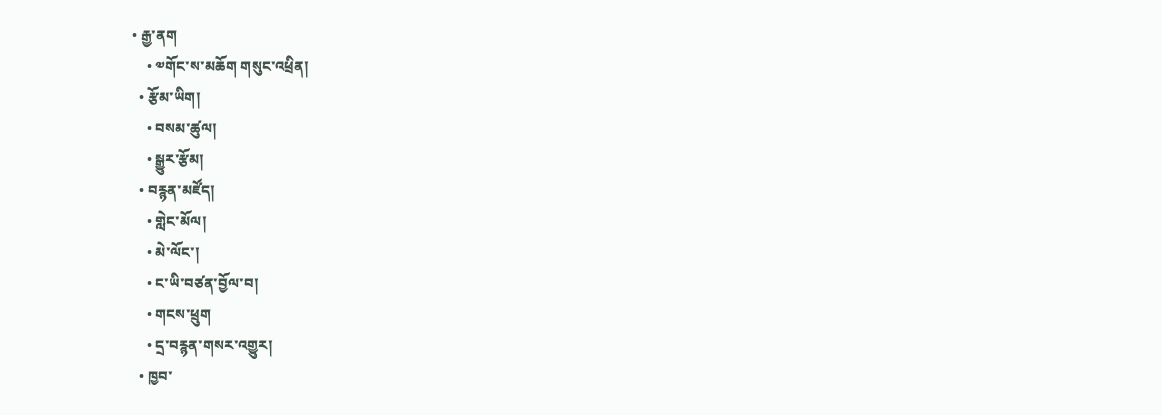• རྒྱ་ནག
    • ༧གོང་ས་མཆོག གསུང་འཕྲིན།
  • རྩོམ་ཡིག།
    • བསམ་ཚུལ།
    • སྒྱུར་རྩོམ།
  • བརྙན་མཛོད།
    • གླེང་མོལ།
    • མེ་ལོང་།
    • ང་ཡི་བཙན་བྱོལ་བ།
    • གངས་ཕྲུག
    • དྲ་བརྙན་གསར་འགྱུར།
  • ཁྱབ་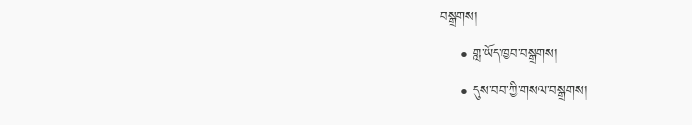བསྒྲགས།
    • གླ་ཡོད་ཁྱབ་བསྒྲགས།
    • དུས་བབ་ཀྱི་གསལ་བསྒྲགས།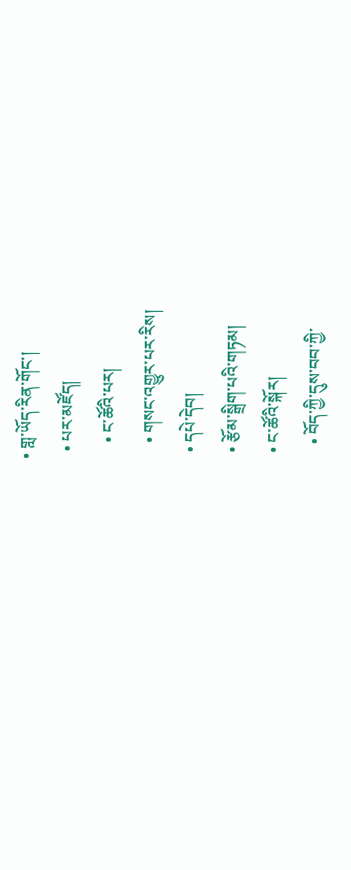• གླ་ཡོད་རིན་གོང་།
  • པར་མཛོད།
    • ང་ཚོའི་པར།
    • གསང་འགྱུར་པར་རིས།
  • དཔེ་དེབ།
  • རྩོམ་སྒྲིག་པའི་གཏམ།
  • ང་ཚོའི་སྐོར།
    • བོད་ཀྱི་དུས་བབ་ཀྱི་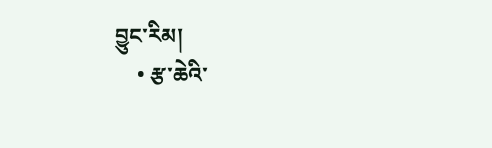བྱུང་རིམ།
    • རྩ་ཆེའི་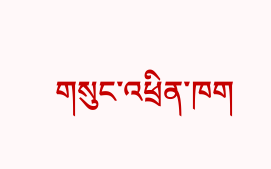གསུང་འཕྲིན་ཁག